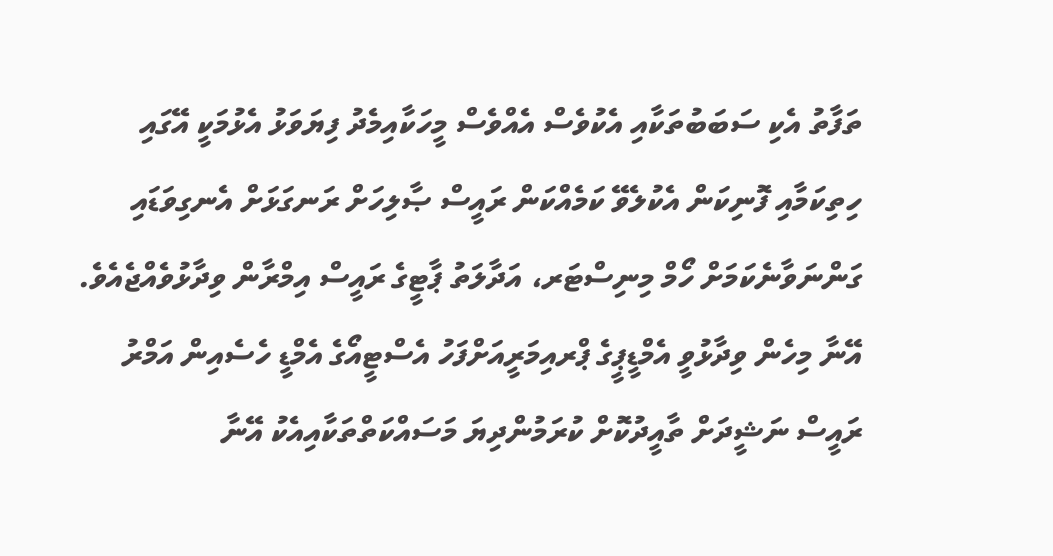ތަފާތު އެކި ސަބަބުތަކާއި އެކުވެސް އެއްވެސް މީހަކާއިމެދު ފިޔަވަޅު އެޅުމަކީ އޭގައި ހިތިކަމާއި ފޮނިކަން އެކުލެވޭ ކަމެއްކަން ރައީސް ޞާލިހަށް ރަނގަޅަށް އެނގިވަޑައި ގަންނަވާނެކަމަށް ހޯމް މިނިސްޓަރ، އަދާލަތު ޕާޓީގެ ރައީސް އިމްރާން ވިދާޅުވެއްޖެއެވެ.
އޭނާ މިހެން ވިދާޅުވީ އެމްޑީޕީގެ ޕްރއިމަރީއަށްފަހު އެސްޓީއޯގެ އެމްޑީ ހެސެއިން އަމްރު ރައީސް ނަޝީދަށް ތާއީދުކޮށް ކުރަމުންދިޔަ މަސައްކަތްތަކާއިއެކު އޭނާ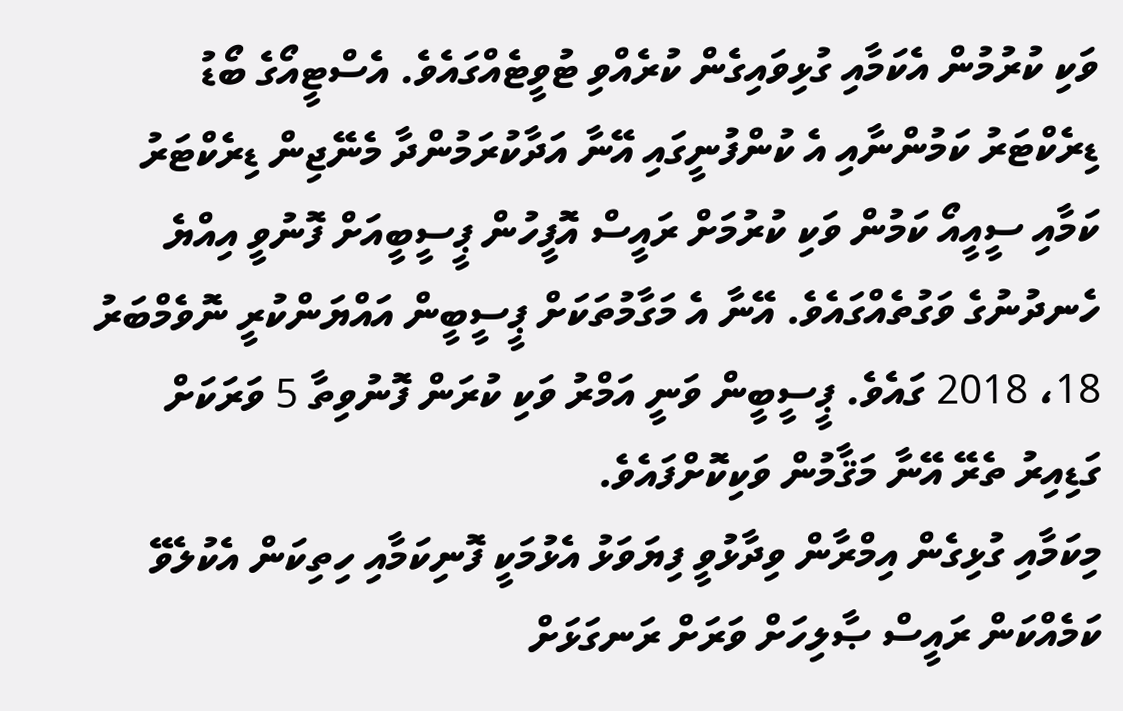ވަކި ކުރުމުން އެކަމާއި ގުޅިވައިގެން ކުރެއްވި ޓުވީޓެއްގައެވެ. އެސްޓީއޯގެ ބޯޑު ޑިރެކްޓަރު ކަމުންނާއި އެ ކުންފުނީގައި އޭނާ އަދާކުރަމުންދާ މެނޭޖިން ޑިރެކްޓަރު ކަމާއި ސީއީއޯ ކަމުން ވަކި ކުރުމަށް ރައީސް އޮފީހުން ޕީސީބީއަށް ފޮނުވީ އިއްޔެ ހެނދުނުގެ ވަގުތެއްގައެވެ. އޭނާ އެ މަގާމުތަކަށް ޕީސީބީން އައްޔަންކުރީ ނޮވެމްބަރު 18، 2018 ގައެވެ. ޕީސީބީން ވަނީ އަމްރު ވަކި ކުރަން ފޮނުވިތާ 5 ވަރަކަށް ގަޑިއިރު ތެރޭ އޭނާ މަޤާމުން ވަކިކޮށްފައެވެ.
މިކަމާއި ގުޅިގެން އިމްރާން ވިދާޅުވީ ފިޔަވަޅު އެޅުމަކީ ފޮނިކަމާއި ހިތިކަން އެކުލެވޭ ކަމެއްކަން ރައީސް ޞާލިހަށް ވަރަށް ރަނގަޅަށް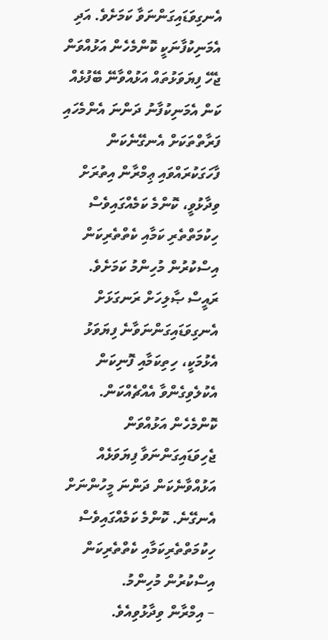އެނގިވަޑައިގަންނަވާ ކަމަށެވެ. އަދި އެމަނިކުފާނަކީ ކޮންމެހެން އަޅުއްވަން ޖެހޭ ފިޔަވަޅުތައް އަޅުއްވާނޭ ބޭފުޅެއް ކަން އެމަނިކުފާނު ދަންނަ އެންމެހައި ފަރާތްތަކަށް އެނގޭނެކަން ފާހަގަކުރައްވައި ޢިމްރާން އިތުރަށް ވިދާޅުވީ، ކޮންމެ ކަމެއްގައިވެސް ހިކުމަތްތެރި ކަމާއި ކެތްތެރިކަން އިސްކުރުން މުހިންމު ކަމަށެވެ.
ރައީސް ޞާލިހަށް ރަނގަޅަށް އެނގިވަޑައިގަންނަވާނެ ފިޔަވަޅު އެޅުމަކީ، ހިތިކަމާއި ފޮނިކަން އެކުލެވިގެންވާ އެއްޗެއްކަން. ކޮންމެހެން އަޅުއްވަން ޖެހިވަޑައިގަންނަވާ ފިޔަވަޅެއް އަޅުއްވާނެކަން ދަންނަ މީހުންނަށް އެނގޭނެ. ކޮންމެ ކަމެއްގައިވެސް ހިކުމަތްތެރިކަމާއި ކެތްތެރިކަން އިސްކުރުން މުހިންމު.
– އިމްރާން ވިދާޅުވިއެވެ.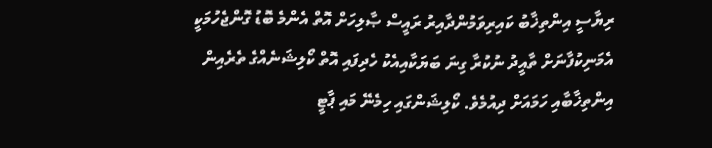ރިޔާސީ އިންތިޚާބު ކައިރިވަމުންދާއިރު ރައީސް ޞާލިހަށް އޮތް އެންމެ ބޮޑު ގޮންޖެހުމަކީ އެމަނިކުފާނަށް ތާއީދު ނުކުރާ ގިނަ ބަޔަކާއިއެކު ހެދިފައި އޮތް ކޯލިޝަނެއްގެ ތެރެއިން އިންތިޚާބާއި ހަމައަށް ދިއުމެވެ. ކޯލިޝަންގައި ހިމެނޭ މައި ޕާޓީ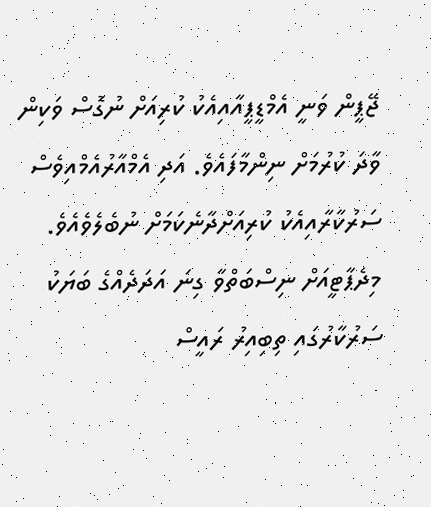ޖޭޕީން ވަނީ އެމްޑީޕީއާއިއެކު ކުރިއަށް ނުގޮސް ވަކިން ވާދަ ކުރުމަށް ނިންމާފައެވެ. އަދި އެމްއާރުއެމްއިވެސް ސަރުކާރާއިއެކު ކުރިއަށްދާނެކަމަށް ނުބެލެވެއެވެ.
މިދެޕާޓީއަށް ނިސްބަތްވާ ގިނަ އަދަދެއްގެ ބަޔަކު ސަރުކާރުގައި ތިބިއިރު ރައީސް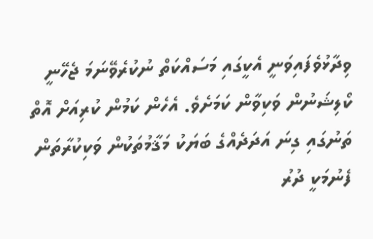ވިދާޅުވެފައިވަނީ އެކީގައި މަސައްކަތް ނުކުރެވޭނަމަ ޖެހޭނީ ކޯލިޝަނުން ވަކިވާން ކަމަށެވެ. އެހެން ކަމުން ކުރިއަށް އޮތް ތަނުގައި ގިނަ އަދަދެއްގެ ބަޔަކު މަޤާމުތަކުން ވަކިކުރާތަން ފެނުމަކީ ދުރު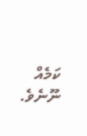ކަމެއް ނޫނެވެ.